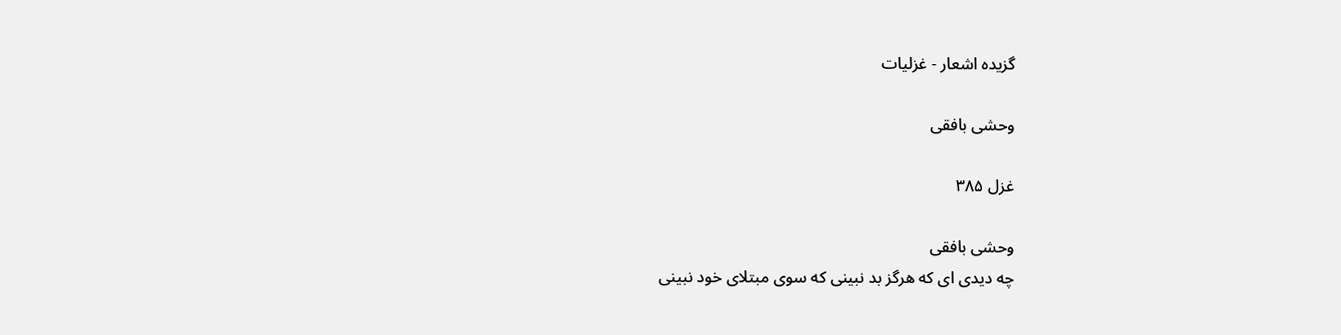گزیده اشعار - غزلیات

وحشی بافقی

غزل ۳۸۵

وحشی بافقی
چه دیدی ای که هرگز بد نبینی که سوی مبتلای خود نبینی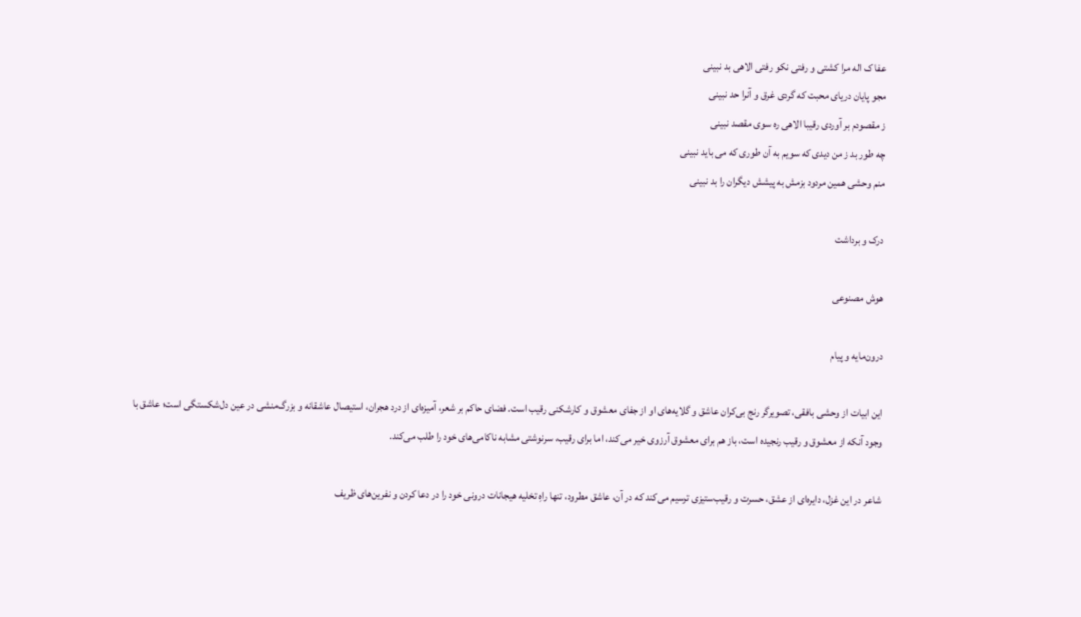عفا ک اله مرا کشتی و رفتی نکو رفتی الاهی بد نبینی
مجو پایان دریای محبت که گردی غرق و آنرا حد نبینی
ز مقصودم بر آوردی رقیبا الاهی ره سوی مقصد نبینی
چه طور بد ز من دیدی که سویم به آن طوری که می باید نبینی
منم وحشی همین مردود بزمش به پیشش دیگران را بد نبینی

درک و برداشت

هوش مصنوعی

درون‌مایه و پیام

این ابیات از وحشی بافقی، تصویرگر رنج بی‌کران عاشق و گلایه‌های او از جفای معشوق و کارشکنی رقیب است. فضای حاکم بر شعر، آمیزه‌ای از درد هجران، استیصال عاشقانه و بزرگ‌منشی در عین دل‌شکستگی است؛ عاشق با وجود آنکه از معشوق و رقیب رنجیده است، باز هم برای معشوق آرزوی خیر می‌کند، اما برای رقیب، سرنوشتی مشابه ناکامی‌های خود را طلب می‌کند.

شاعر در این غزل، دایره‌ای از عشق، حسرت و رقیب‌ستیزی ترسیم می‌کند که در آن، عاشق مطرود، تنها راهِ تخلیه هیجانات درونی خود را در دعا کردن و نفرین‌های ظریف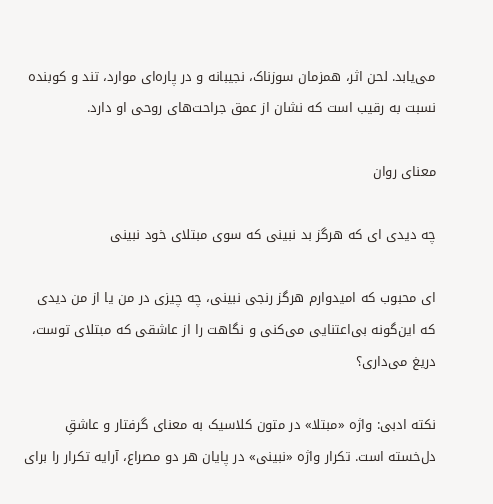می‌یابد. لحن اثر، همزمان سوزناک، نجیبانه و در پاره‌ای موارد، تند و کوبنده نسبت به رقیب است که نشان از عمق جراحت‌های روحی او دارد.

معنای روان

چه دیدی ای که هرگز بد نبینی که سوی مبتلای خود نبینی

ای محبوب که امیدوارم هرگز رنجی نبینی، چه چیزی در من یا از من دیدی که این‌گونه بی‌اعتنایی می‌کنی و نگاهت را از عاشقی که مبتلای توست، دریغ می‌داری؟

نکته ادبی: واژه «مبتلا» در متون کلاسیک به معنای گرفتار و عاشقِ دل‌خسته است. تکرار واژه «نبینی» در پایان هر دو مصراع، آرایه تکرار را برای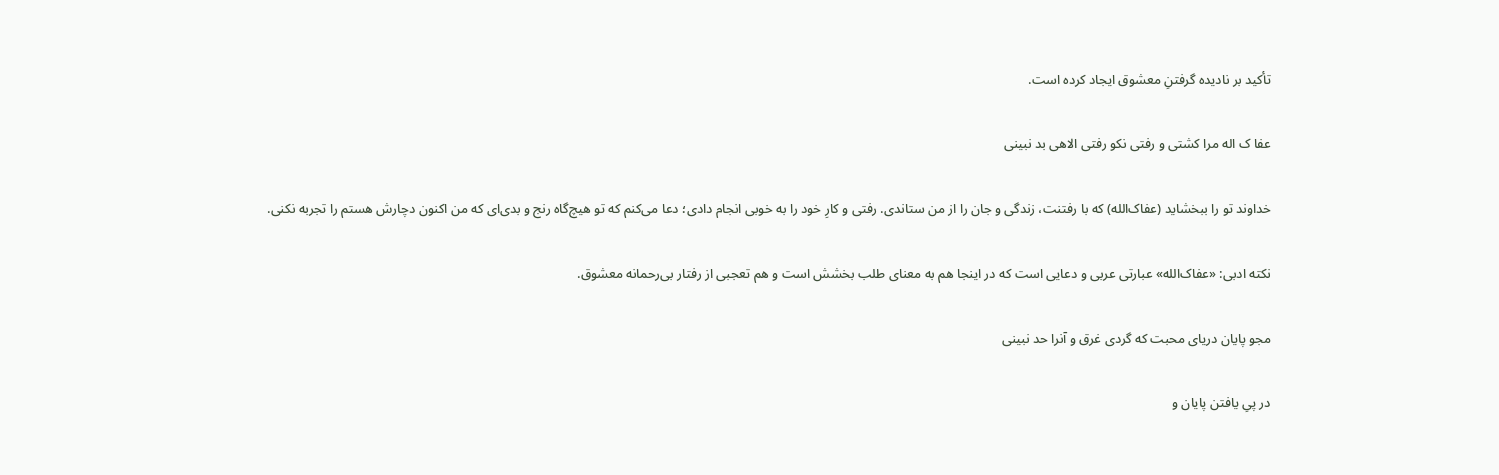تأکید بر نادیده گرفتنِ معشوق ایجاد کرده است.

عفا ک اله مرا کشتی و رفتی نکو رفتی الاهی بد نبینی

خداوند تو را ببخشاید (عفا‌ک‌الله) که با رفتنت، زندگی و جان را از من ستاندی. رفتی و کارِ خود را به خوبی انجام دادی؛ دعا می‌کنم که تو هیچ‌گاه رنج و بدی‌ای که من اکنون دچارش هستم را تجربه نکنی.

نکته ادبی: «عفا‌ک‌الله» عبارتی عربی و دعایی است که در اینجا هم به معنای طلب بخشش است و هم تعجبی از رفتار بی‌رحمانه معشوق.

مجو پایان دریای محبت که گردی غرق و آنرا حد نبینی

در پیِ یافتن پایان و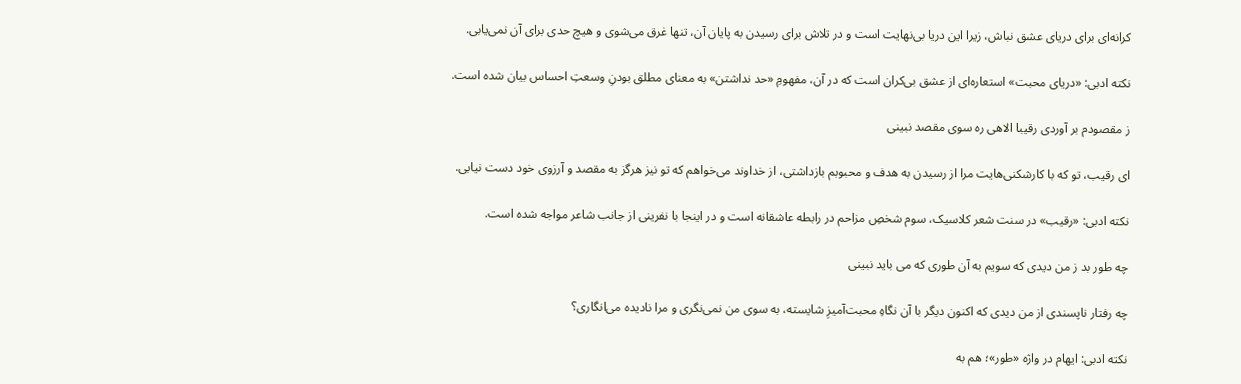کرانه‌ای برای دریای عشق نباش، زیرا این دریا بی‌نهایت است و در تلاش برای رسیدن به پایان آن، تنها غرق می‌شوی و هیچ حدی برای آن نمی‌یابی.

نکته ادبی: «دریای محبت» استعاره‌ای از عشق بی‌کران است که در آن، مفهومِ «حد نداشتن» به معنای مطلق بودنِ وسعتِ احساس بیان شده است.

ز مقصودم بر آوردی رقیبا الاهی ره سوی مقصد نبینی

ای رقیب، تو که با کارشکنی‌هایت مرا از رسیدن به هدف و محبوبم بازداشتی، از خداوند می‌خواهم که تو نیز هرگز به مقصد و آرزوی خود دست نیابی.

نکته ادبی: «رقیب» در سنت شعر کلاسیک، سوم شخصِ مزاحم در رابطه عاشقانه است و در اینجا با نفرینی از جانب شاعر مواجه شده است.

چه طور بد ز من دیدی که سویم به آن طوری که می باید نبینی

چه رفتار ناپسندی از من دیدی که اکنون دیگر با آن نگاهِ محبت‌آمیزِ شایسته، به سوی من نمی‌نگری و مرا نادیده می‌انگاری؟

نکته ادبی: ایهام در واژه «طور»؛ هم به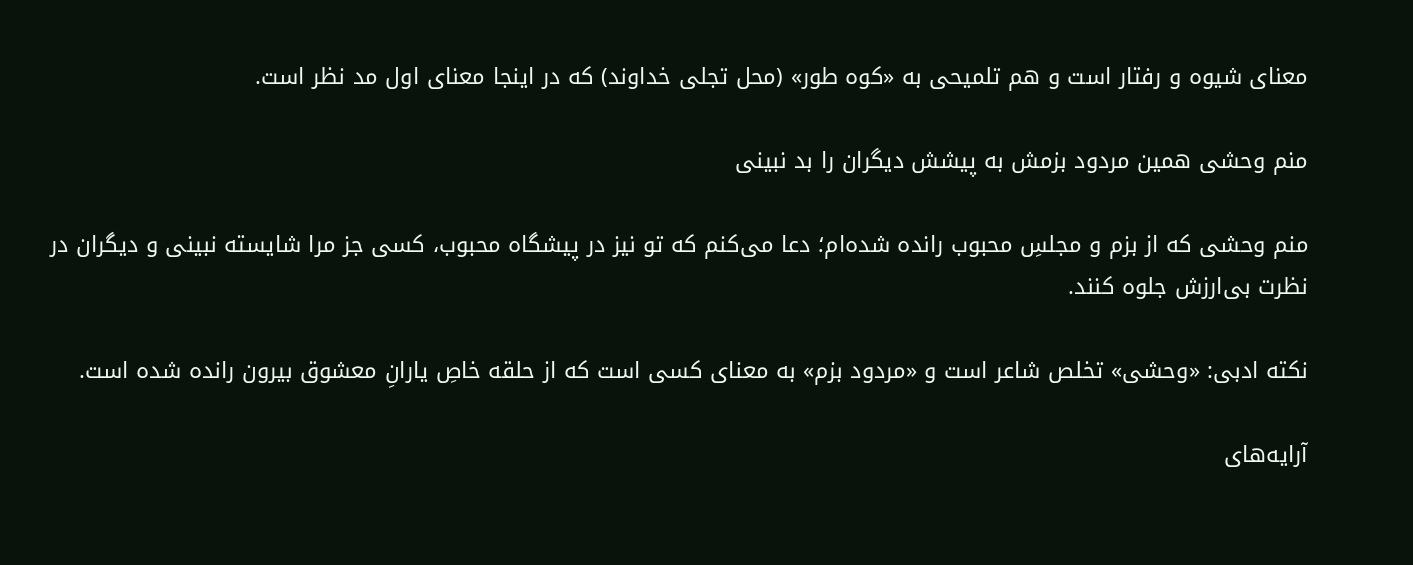معنای شیوه و رفتار است و هم تلمیحی به «کوه طور» (محل تجلی خداوند) که در اینجا معنای اول مد نظر است.

منم وحشی همین مردود بزمش به پیشش دیگران را بد نبینی

منم وحشی که از بزم و مجلسِ محبوب رانده شده‌ام؛ دعا می‌کنم که تو نیز در پیشگاه محبوب، کسی جز مرا شایسته نبینی و دیگران در نظرت بی‌ارزش جلوه کنند.

نکته ادبی: «وحشی» تخلص شاعر است و «مردود بزم» به معنای کسی است که از حلقه خاصِ یارانِ معشوق بیرون رانده شده است.

آرایه‌های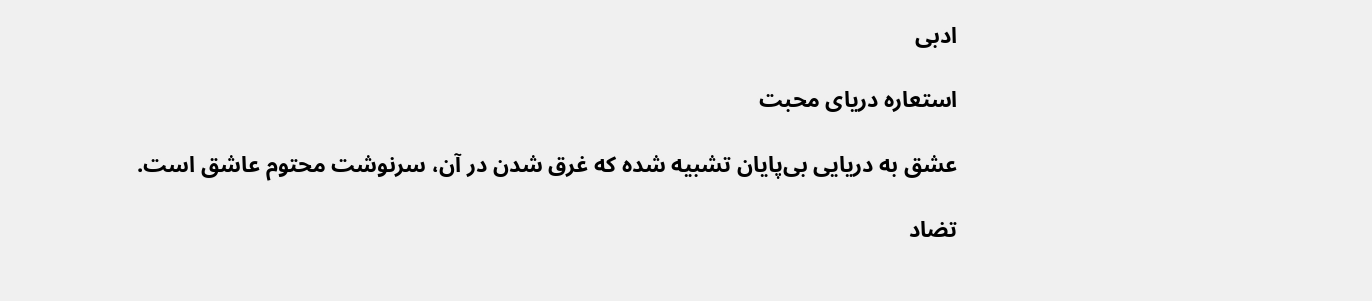ادبی

استعاره دریای محبت

عشق به دریایی بی‌پایان تشبیه شده که غرق شدن در آن، سرنوشت محتوم عاشق است.

تضاد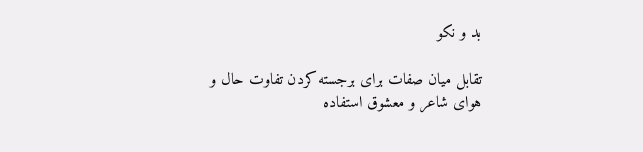بد و نکو

تقابل میان صفات برای برجسته کردن تفاوت حال و هوای شاعر و معشوق استفاده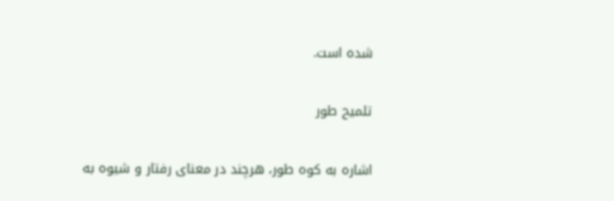شده است.

تلمیح طور

اشاره به کوه طور، هرچند در معنای رفتار و شیوه به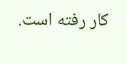کار رفته است.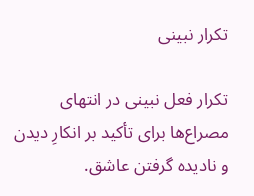تکرار نبینی

تکرار فعل نبینی در انتهای مصراع‌ها برای تأکید بر انکارِ دیدن و نادیده گرفتن عاشق.